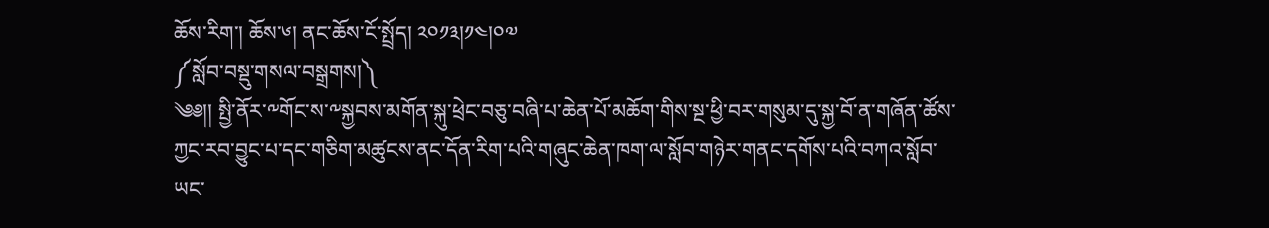ཆོས་རིག་། ཆོས་༦། ནང་ཆོས་ངོ་སྤྲོད། ༢༠༡༣།༡༤།༠༧
༼སློབ་བསྡུ་གསལ་བསྒྲགས།༽
༄༅།། སྤྱི་ནོར་༸གོང་ས་༸སྐྱབས་མགོན་སྐུ་ཕྲེང་བཅུ་བཞི་པ་ཆེན་པོ་མཆོག་གིས་སྔ་ཕྱི་བར་གསུམ་དུ་སྐྱ་བོ་ན་གཞོན་ཚོས་ཀྱང་རབ་བྱུང་པ་དང་གཅིག་མཚུངས་ནང་དོན་རིག་པའི་གཞུང་ཆེན་ཁག་ལ་སློབ་གཉེར་གནང་དགོས་པའི་བཀའ་སློབ་ཡང་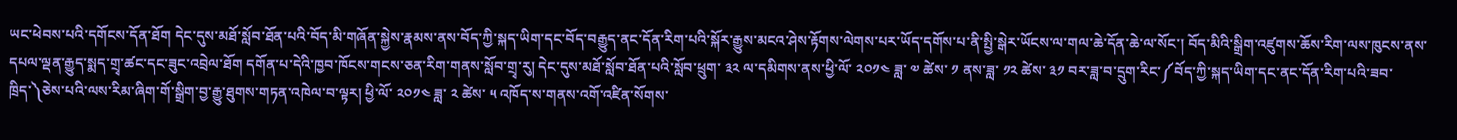ཡང་ཕེབས་པའི་དགོངས་དོན་ཐོག དེང་དུས་མཐོ་སློབ་ཐོན་པའི་བོད་མི་གཞོན་སྐྱེས་རྣམས་ནས་བོད་ཀྱི་སྐད་ཡིག་དང་བོད་བརྒྱུད་ནང་དོན་རིག་པའི་སྐོར་རྒྱུས་མངའ་ཤེས་རྟོགས་ལེགས་པར་ཡོད་དགོས་པ་ནི་སྤྱི་སྒེར་ཡོངས་ལ་གལ་ཆེ་དོན་ཆེ་ལ་སོང་། བོད་མིའི་སྒྲིག་འཛུགས་ཆོས་རིག་ལས་ཁུངས་ནས་དཔལ་ལྡན་རྒྱུད་སྨད་གྲྭ་ཚང་དང་ཟུང་འབྲེལ་ཐོག དགོན་པ་དེའི་ཁྱབ་ཁོངས་གངས་ཅན་རིག་གནས་སློབ་གྲྭ་རུ། དེང་དུས་མཐོ་སློབ་ཐོན་པའི་སློབ་ཕྲུག་ ༣༢ ལ་དམིགས་ནས་ཕྱི་ལོ་ ༢༠༡༤ ཟླ་ ༧ ཚེས་ ༡ ནས་ཟླ་ ༡༢ ཚེས་ ༣༡ བར་ཟླ་བ་དྲུག་རིང་༼བོད་ཀྱི་སྐད་ཡིག་དང་ནང་དོན་རིག་པའི་ཟབ་ཁྲིད་༽ཅེས་པའི་ལས་རིམ་ཞིག་གོ་སྒྲིག་བྱ་རྒྱུ་ཐུགས་གཏན་འཁེལ་བ་ལྟར། ཕྱི་ལོ་ ༢༠༡༤ ཟླ་ ༢ ཚེས་ ༥ འཁོད་ས་གནས་འགོ་འཛིན་སོགས་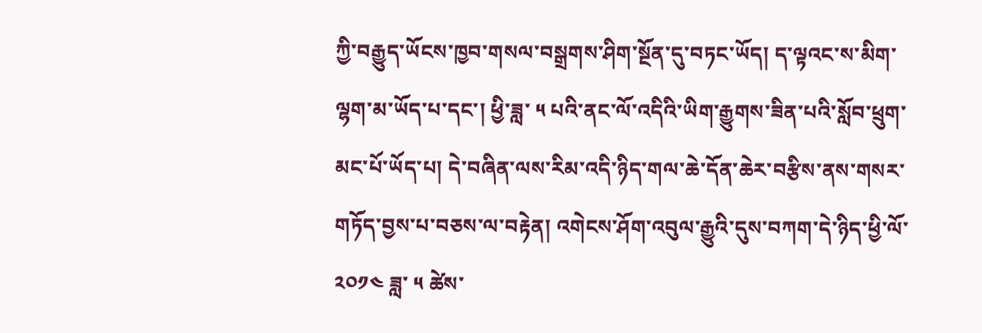ཀྱི་བརྒྱུད་ཡོངས་ཁྱབ་གསལ་བསྒྲགས་ཤིག་སྔོན་དུ་བཏང་ཡོད། ད་ལྟའང་ས་མིག་ལྷག་མ་ཡོད་པ་དང་། ཕྱི་ཟླ་ ༥ པའི་ནང་ལོ་འདིའི་ཡིག་རྒྱུགས་ཟིན་པའི་སློབ་ཕྲུག་མང་པོ་ཡོད་པ། དེ་བཞིན་ལས་རིམ་འདི་ཉིད་གལ་ཆེ་དོན་ཆེར་བརྩིས་ནས་གསར་གཏོད་བྱས་པ་བཅས་ལ་བརྟེན། འགེངས་ཤོག་འབུལ་རྒྱུའི་དུས་བཀག་དེ་ཉིད་ཕྱི་ལོ་ ༢༠༡༤ ཟླ་ ༥ ཚེས་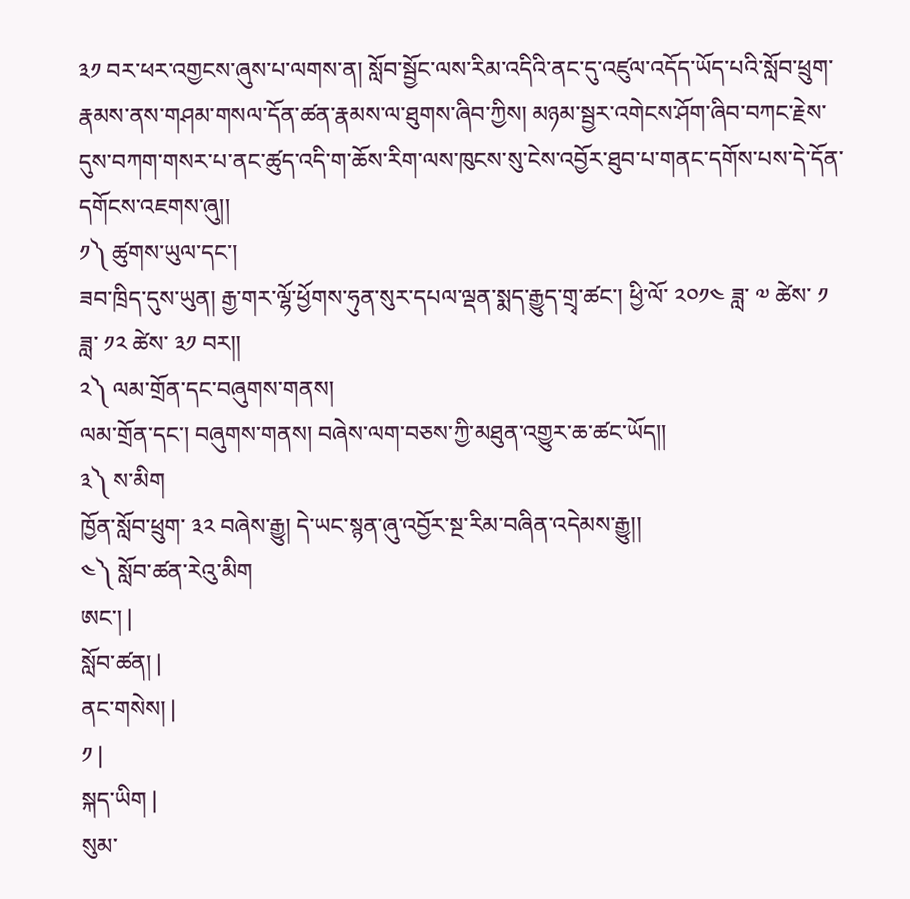༣༡ བར་ཕར་འགྱངས་ཞུས་པ་ལགས་ན། སློབ་སྦྱོང་ལས་རིམ་འདིའི་ནང་དུ་འཛུལ་འདོད་ཡོད་པའི་སློབ་ཕྲུག་རྣམས་ནས་གཤམ་གསལ་དོན་ཚན་རྣམས་ལ་ཐུགས་ཞིབ་ཀྱིས། མཉམ་སྦྱར་འགེངས་ཤོག་ཞིབ་བཀང་རྗེས་དུས་བཀག་གསར་པ་ནང་ཚུད་འདི་ག་ཆོས་རིག་ལས་ཁུངས་སུ་ངེས་འབྱོར་ཐུབ་པ་གནང་དགོས་པས་དེ་དོན་དགོངས་འཇགས་ཞུ།།
༡༽ ཚུགས་ཡུལ་དང་།
ཟབ་ཁྲིད་དུས་ཡུན། རྒྱ་གར་ལྷོ་ཕྱོགས་ཧུན་སུར་དཔལ་ལྡན་སྨད་རྒྱུད་གྲྭ་ཚང་། ཕྱི་ལོ་ ༢༠༡༤ ཟླ་ ༧ ཚེས་ ༡ ཟླ་ ༡༢ ཚེས་ ༣༡ བར།།
༢༽ ལམ་གྲོན་དང་བཞུགས་གནས།
ལམ་གྲོན་དང་། བཞུགས་གནས། བཞེས་ལག་བཅས་ཀྱི་མཐུན་འགྱུར་ཆ་ཚང་ཡོད།།
༣༽ ས་མིག
ཁྱོན་སློབ་ཕྲུག་ ༣༢ བཞེས་རྒྱུ། དེ་ཡང་སྙན་ཞུ་འབྱོར་སྔ་རིམ་བཞིན་འདེམས་རྒྱུ།།
༤༽ སློབ་ཚན་རེའུ་མིག
ཨང་། |
སློབ་ཚན། |
ནང་གསེས། |
༡ |
སྐད་ཡིག |
སུམ་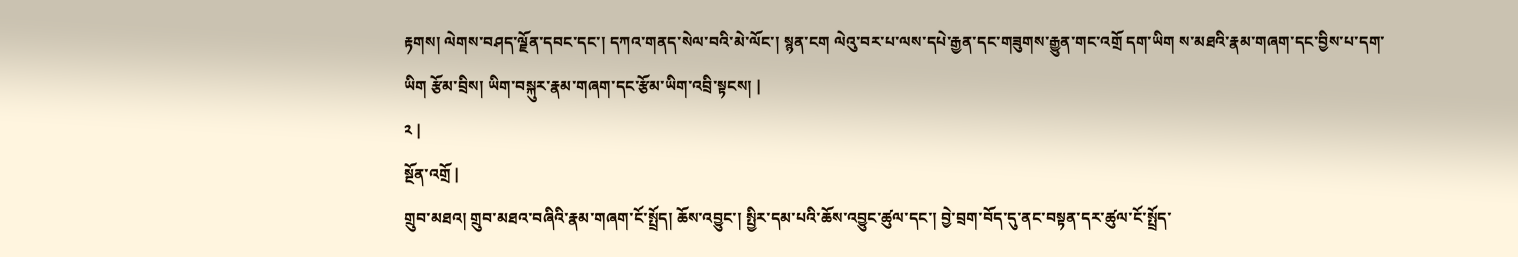རྟགས། ལེགས་བཤད་ལྗོན་དབང་དང་། དཀའ་གནད་སེལ་བའི་མེ་ལོང་། སྙན་ངག ལེའུ་བར་པ་ལས་དཔེ་རྒྱན་དང་གཟུགས་རྒྱུན་གང་འགྲོ དག་ཡིག ས་མཐའི་རྣམ་གཞག་དང་བྱིས་པ་དག་ཡིག རྩོམ་བྲིས། ཡིག་བསྐུར་རྣམ་གཞག་དང་རྩོམ་ཡིག་འབྲི་སྟངས། |
༢ |
སྔོན་འགྲོ |
གྲུབ་མཐའ། གྲུབ་མཐའ་བཞིའི་རྣམ་གཞག་ངོ་སྤྲོད། ཆོས་འབྱུང་། སྤྱིར་དམ་པའི་ཆོས་འབྱུང་ཚུལ་དང་། བྱེ་བྲག་བོད་དུ་ནང་བསྟན་དར་ཚུལ་ངོ་སྤྲོད་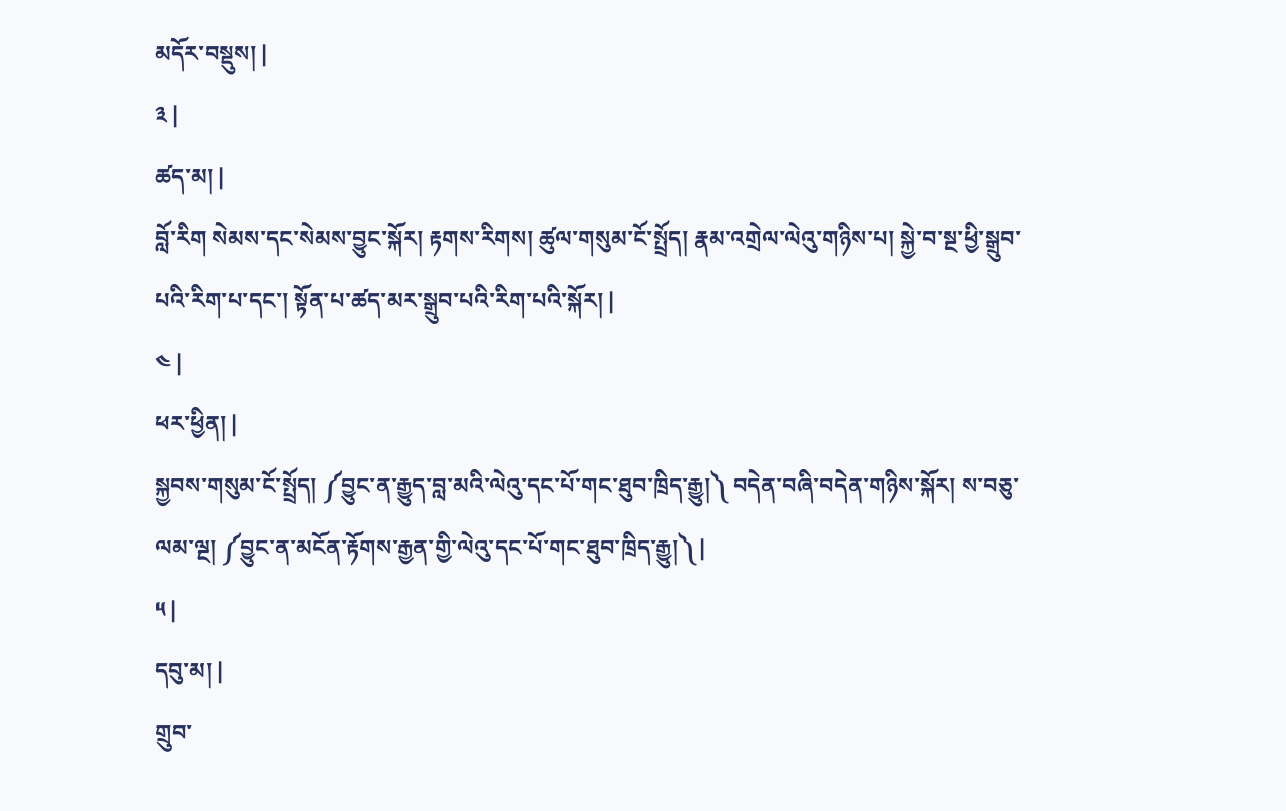མདོར་བསྡུས། |
༣ |
ཚད་མ། |
བློ་རིག སེམས་དང་སེམས་བྱུང་སྐོར། རྟགས་རིགས། ཚུལ་གསུམ་ངོ་སྤྲོད། རྣམ་འགྲེལ་ལེའུ་གཉིས་པ། སྐྱེ་བ་སྔ་ཕྱི་སྒྲུབ་པའི་རིག་པ་དང་། སྟོན་པ་ཚད་མར་སྒྲུབ་པའི་རིག་པའི་སྐོར། |
༤ |
ཕར་ཕྱིན། |
སྐྱབས་གསུམ་ངོ་སྤྲོད། ༼བྱུང་ན་རྒྱུད་བླ་མའི་ལེའུ་དང་པོ་གང་ཐུབ་ཁྲིད་རྒྱུ།༽ བདེན་བཞི་བདེན་གཉིས་སྐོར། ས་བཅུ་ལམ་ལྔ། ༼བྱུང་ན་མངོན་རྟོགས་རྒྱན་གྱི་ལེའུ་དང་པོ་གང་ཐུབ་ཁྲིད་རྒྱུ།༽ |
༥ |
དབུ་མ། |
གྲུབ་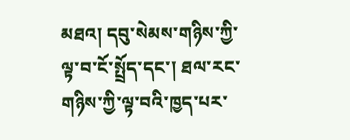མཐའ། དབུ་སེམས་གཉིས་ཀྱི་ལྟ་བ་ངོ་སྤྲོད་དང་། ཐལ་རང་གཉིས་ཀྱི་ལྟ་བའི་ཁྱད་པར་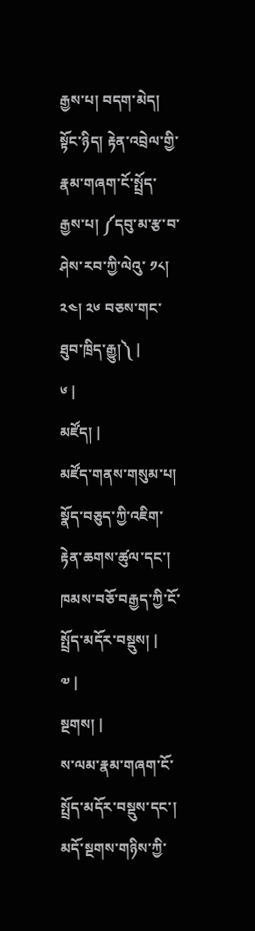རྒྱས་པ། བདག་མེད། སྟོང་ཉིད། རྟེན་འབྲེལ་གྱི་རྣམ་གཞག་ངོ་སྤྲོད་རྒྱས་པ། ༼དབུ་མ་རྩ་བ་ཤེས་རབ་ཀྱི་ལེའུ་ ༡༨། ༢༤། ༢༦ བཅས་གང་ཐུབ་ཁྲིད་རྒྱུ།༽ |
༦ |
མཛོད། |
མཛོད་གནས་གསུམ་པ། སྣོད་བཅུད་ཀྱི་འཇིག་རྟེན་ཆགས་ཚུལ་དང་། ཁམས་བཅོ་བརྒྱད་ཀྱི་ངོ་སྤྲོད་མདོར་བསྡུས། |
༧ |
སྔགས། |
ས་ལམ་རྣམ་གཞག་ངོ་སྤྲོད་མདོར་བསྡུས་དང་། མདོ་སྔགས་གཉིས་ཀྱི་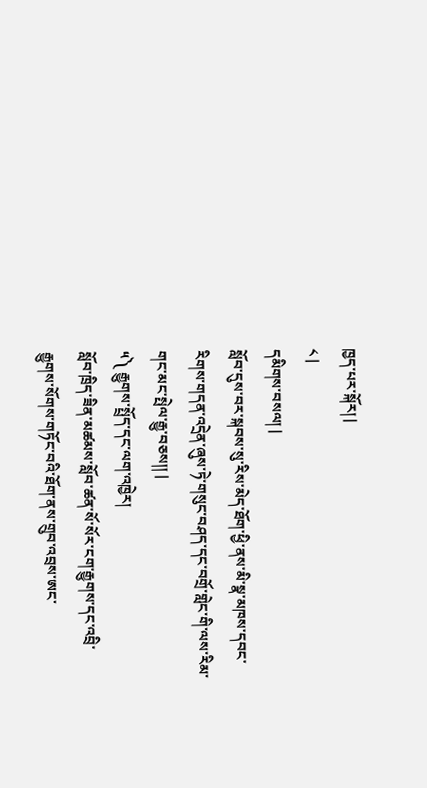ཁྱད་པར་སྐོར། |
༨ |
དམིགས་བསལ། |
སློབ་དུས་བར་སྐབས་སུ་རིས་མེད་ཐོག་ཕྱི་ནས་མི་སྣ་མཁས་དབང་རིགས་གདན་འདྲེན་ཞུས་ཏེ་གསུང་བཤད་དང་བགྲོ་གླེང་གི་ལས་རིམ་གང་མང་སྤེལ་རྒྱུ་བཅས།། |
༥༽ རྒྱུགས་སྤྲོད་དང་ལག་འཁྱེར།
སློབ་ཁྲིད་ཟིན་མཚམས་སློབ་ཚན་སོ་སོར་ངག་རྒྱུགས་དང་འབྲི་རྒྱུགས་སོགས་གཏོང་བའི་ཐོག་ནས་གྲུབ་འབྲས་ཨང་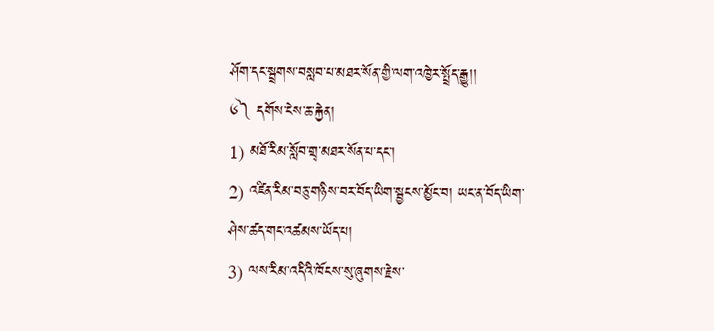ཤོག་དང་སྦྲགས་བསླབ་པ་མཐར་སོན་གྱི་ལག་འཁྱེར་སྤྲོད་རྒྱུ།།
༦༽ དགོས་ངེས་ཆ་རྐྱེན།
1) མཐོ་རིམ་སློབ་གྲྭ་མཐར་སོན་པ་དང་།
2) འཛིན་རིམ་བཅུ་གཉིས་བར་བོད་ཡིག་སྦྱངས་མྱོང་བ། ཡང་ན་བོད་ཡིག་ཤེས་ཚད་གང་འཚམས་ཡོད་པ།
3) ལས་རིམ་འདིའི་ཁོངས་སུ་ཞུགས་རྗེས་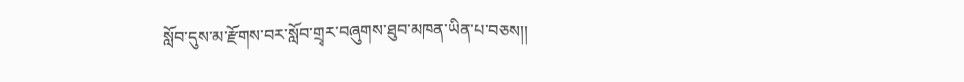སློབ་དུས་མ་རྫོགས་བར་སློབ་གྲྭར་བཞུགས་ཐུབ་མཁན་ཡིན་པ་བཅས།།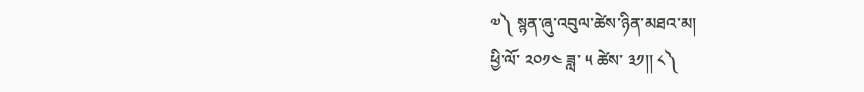༧༽ སྙན་ཞུ་འབུལ་ཚེས་ཉིན་མཐའ་མ།
ཕྱི་ལོ་ ༢༠༡༤ ཟླ་ ༥ ཚེས་ ༣༡།། ༨༽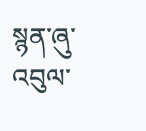སྙན་ཞུ་འབུལ་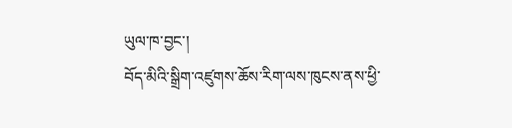ཡུལ་ཁ་བྱང་།
བོད་མིའི་སྒྲིག་འཛུགས་ཆོས་རིག་ལས་ཁུངས་ནས་ཕྱི་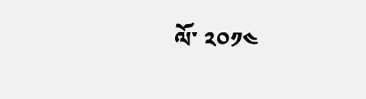ལོ་ ༢༠༡༤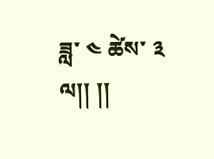ཟླ་ ༤ ཚེས་ ༣ ལ།། །།